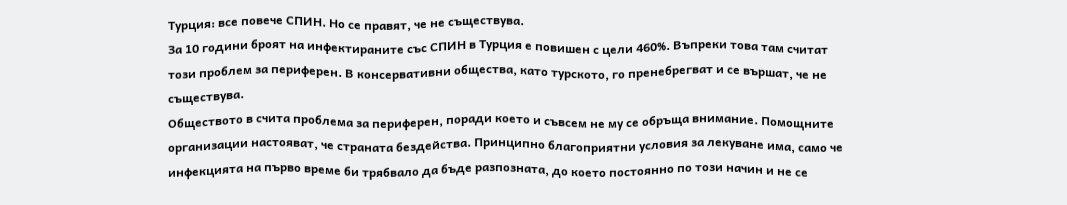Турция: все повече СПИН. Но се правят, че не съществува.
За 10 години броят на инфектираните със СПИН в Турция е повишен с цели 460%. Въпреки това там считат този проблем за периферен. В консервативни общества, като турското, го пренебрегват и се вършат, че не съществува.
Обществото в счита проблема за периферен, поради което и съвсем не му се обръща внимание. Помощните организации настояват, че страната бездейства. Принципно благоприятни условия за лекуване има, само че инфекцията на първо време би трябвало да бъде разпозната, до което постоянно по този начин и не се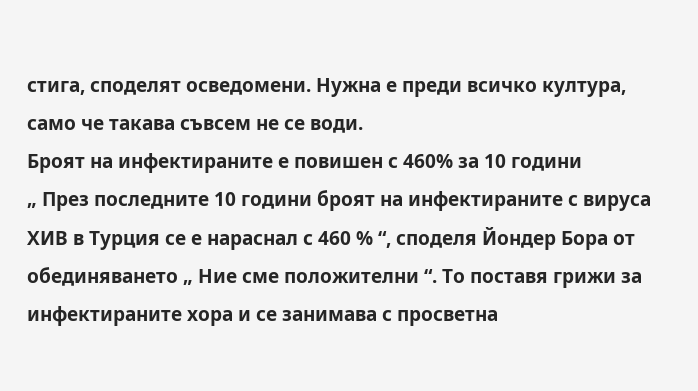стига, споделят осведомени. Нужна е преди всичко култура, само че такава съвсем не се води.
Броят на инфектираните е повишен с 460% за 10 години
„ През последните 10 години броят на инфектираните с вируса ХИВ в Турция се е нараснал с 460 % “, споделя Йондер Бора от обединяването „ Ние сме положителни “. То поставя грижи за инфектираните хора и се занимава с просветна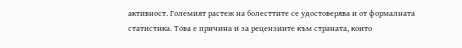активност. Големият растеж на болесттите се удостоверява и от формалната статистика. Това е причина и за рецензиите към страната, които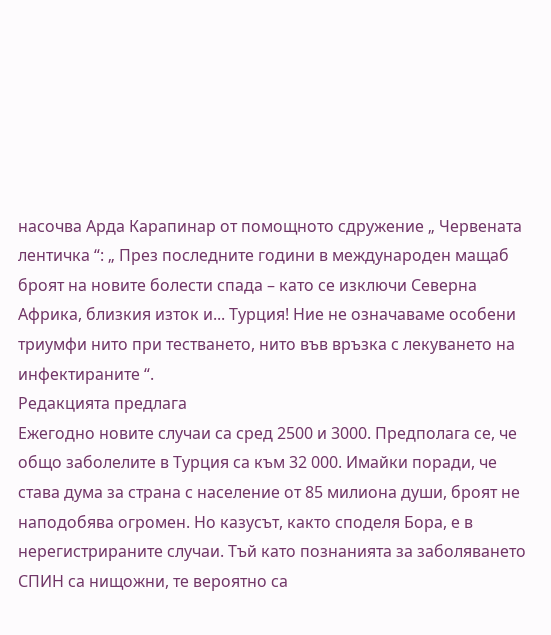насочва Арда Карапинар от помощното сдружение „ Червената лентичка “: „ През последните години в международен мащаб броят на новите болести спада – като се изключи Северна Африка, близкия изток и... Турция! Ние не означаваме особени триумфи нито при тестването, нито във връзка с лекуването на инфектираните “.
Редакцията предлага
Ежегодно новите случаи са сред 2500 и 3000. Предполага се, че общо заболелите в Турция са към 32 000. Имайки поради, че става дума за страна с население от 85 милиона души, броят не наподобява огромен. Но казусът, както споделя Бора, е в нерегистрираните случаи. Тъй като познанията за заболяването СПИН са нищожни, те вероятно са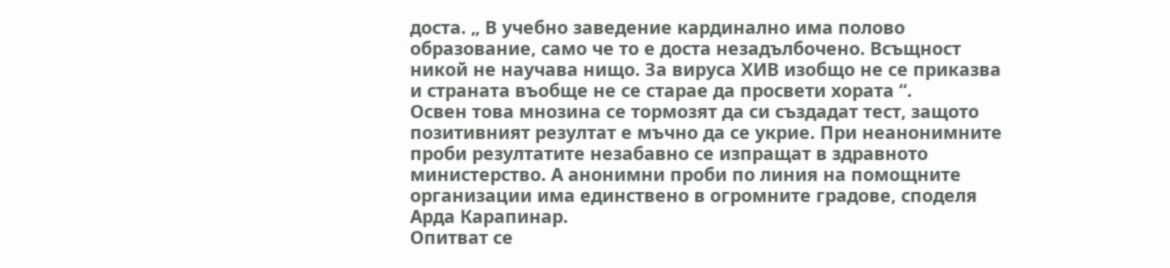доста. „ В учебно заведение кардинално има полово образование, само че то е доста незадълбочено. Всъщност никой не научава нищо. За вируса ХИВ изобщо не се приказва и страната въобще не се старае да просвети хората “.
Освен това мнозина се тормозят да си създадат тест, защото позитивният резултат е мъчно да се укрие. При неанонимните проби резултатите незабавно се изпращат в здравното министерство. А анонимни проби по линия на помощните организации има единствено в огромните градове, споделя Арда Карапинар.
Опитват се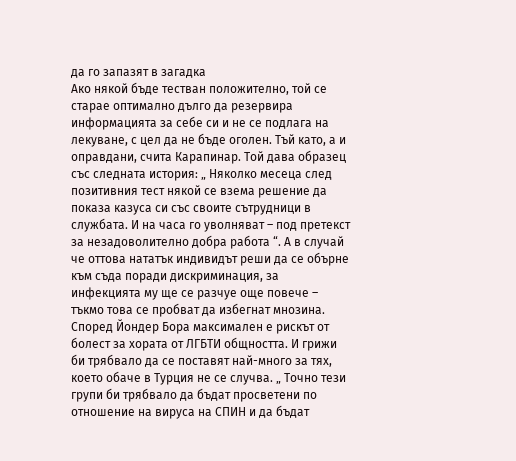да го запазят в загадка
Ако някой бъде тестван положително, той се старае оптимално дълго да резервира информацията за себе си и не се подлага на лекуване, с цел да не бъде оголен. Тъй като, а и оправдани, счита Карапинар. Той дава образец със следната история: „ Няколко месеца след позитивния тест някой се взема решение да показа казуса си със своите сътрудници в службата. И на часа го уволняват – под претекст за незадоволително добра работа “. А в случай че оттова нататък индивидът реши да се обърне към съда поради дискриминация, за инфекцията му ще се разчуе още повече – тъкмо това се пробват да избегнат мнозина.
Според Йондер Бора максимален е рискът от болест за хората от ЛГБТИ общността. И грижи би трябвало да се поставят най-много за тях, което обаче в Турция не се случва. „ Точно тези групи би трябвало да бъдат просветени по отношение на вируса на СПИН и да бъдат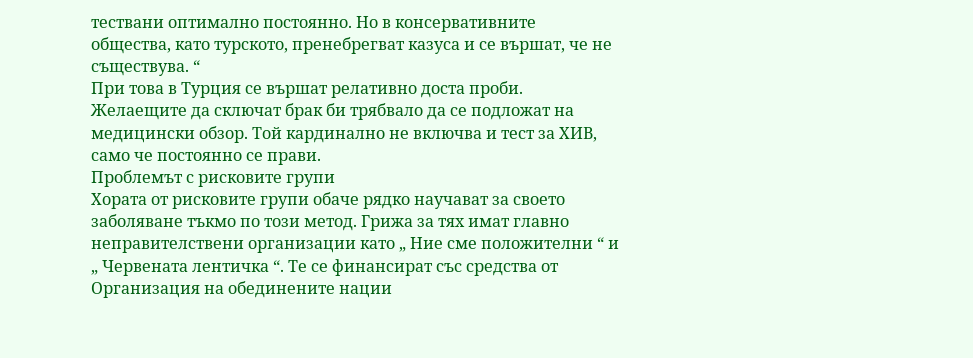тествани оптимално постоянно. Но в консервативните общества, като турското, пренебрегват казуса и се вършат, че не съществува. “
При това в Турция се вършат релативно доста проби. Желаещите да сключат брак би трябвало да се подложат на медицински обзор. Той кардинално не включва и тест за ХИВ, само че постоянно се прави.
Проблемът с рисковите групи
Хората от рисковите групи обаче рядко научават за своето заболяване тъкмо по този метод. Грижа за тях имат главно неправителствени организации като „ Ние сме положителни “ и „ Червената лентичка “. Те се финансират със средства от Организация на обединените нации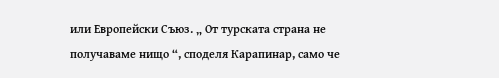или Европейски Съюз. „ От турската страна не получаваме нищо “, споделя Карапинар, само че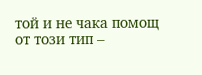той и не чака помощ от този тип –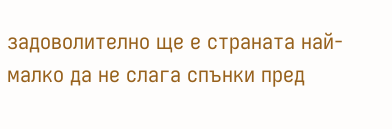задоволително ще е страната най-малко да не слага спънки пред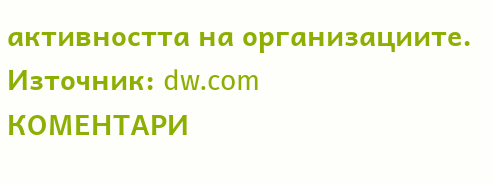активността на организациите.
Източник: dw.com
КОМЕНТАРИ